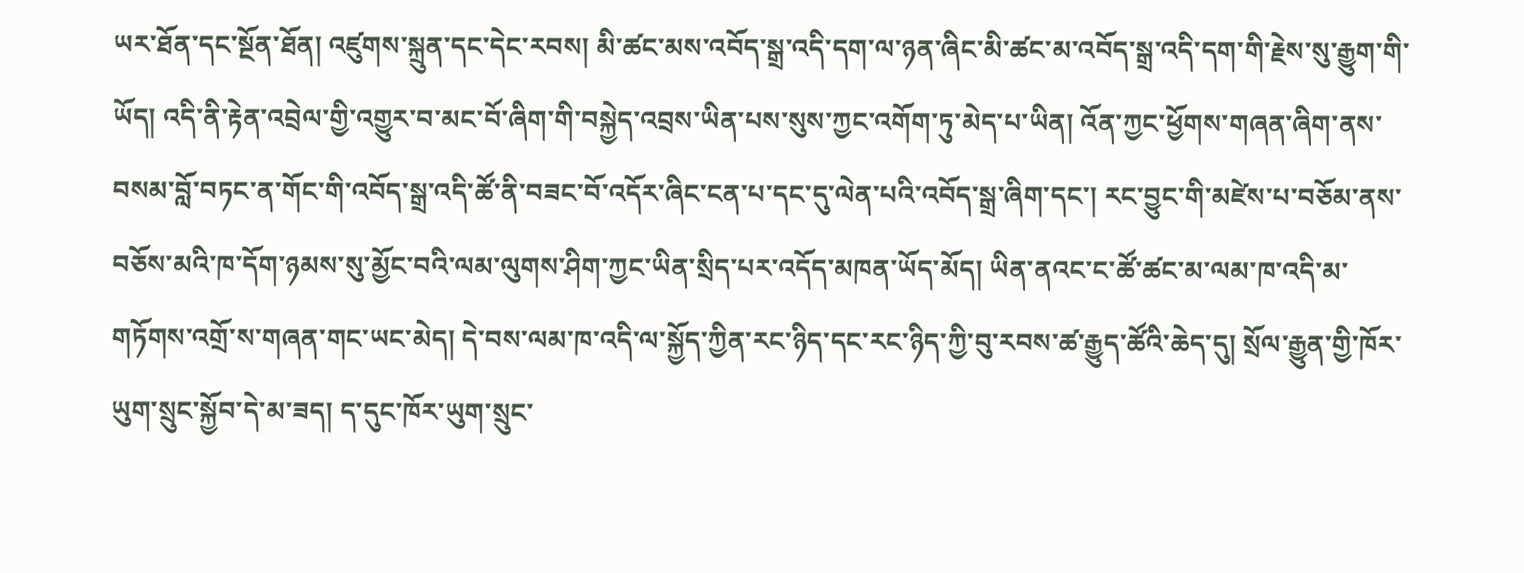ཡར་ཐོན་དང་སྔོན་ཐོན། འཛུགས་སྐྲུན་དང་དེང་རབས། མི་ཚང་མས་འབོད་སྒྲ་འདི་དག་ལ་ཉན་ཞིང་མི་ཚང་མ་འབོད་སྒྲ་འདི་དག་གི་རྗེས་སུ་རྒྱུག་གི་ཡོད། འདི་ནི་རྟེན་འབྲེལ་གྱི་འགྱུར་བ་མང་བོ་ཞིག་གི་བསྐྱེད་འབྲས་ཡིན་པས་སུས་ཀྱང་འགོག་ཏུ་མེད་པ་ཡིན། འོན་ཀྱང་ཕྱོགས་གཞན་ཞིག་ནས་བསམ་བློ་བཏང་ན་གོང་གི་འབོད་སྒྲ་འདི་ཚོ་ནི་བཟང་བོ་འདོར་ཞིང་ངན་པ་དང་དུ་ལེན་པའི་འབོད་སྒྲ་ཞིག་དང་། རང་བྱུང་གི་མཛེས་པ་བཅོམ་ནས་བཅོས་མའི་ཁ་དོག་ཉམས་སུ་མྱོང་བའི་ལམ་ལུགས་ཤིག་ཀྱང་ཡིན་སྲིད་པར་འདོད་མཁན་ཡོད་མོད། ཡིན་ནའང་ང་ཚོ་ཚང་མ་ལམ་ཁ་འདི་མ་གཏོགས་འགྲོ་ས་གཞན་གང་ཡང་མེད། དེ་བས་ལམ་ཁ་འདི་ལ་སྐྱོད་ཀྱིན་རང་ཉིད་དང་རང་ཉིད་ཀྱི་བུ་རབས་ཚ་རྒྱུད་ཚོའི་ཆེད་དུ། སྲོལ་རྒྱུན་གྱི་ཁོར་ཡུག་སྲུང་སྐྱོབ་དེ་མ་ཟད། ད་དུང་ཁོར་ཡུག་སྲུང་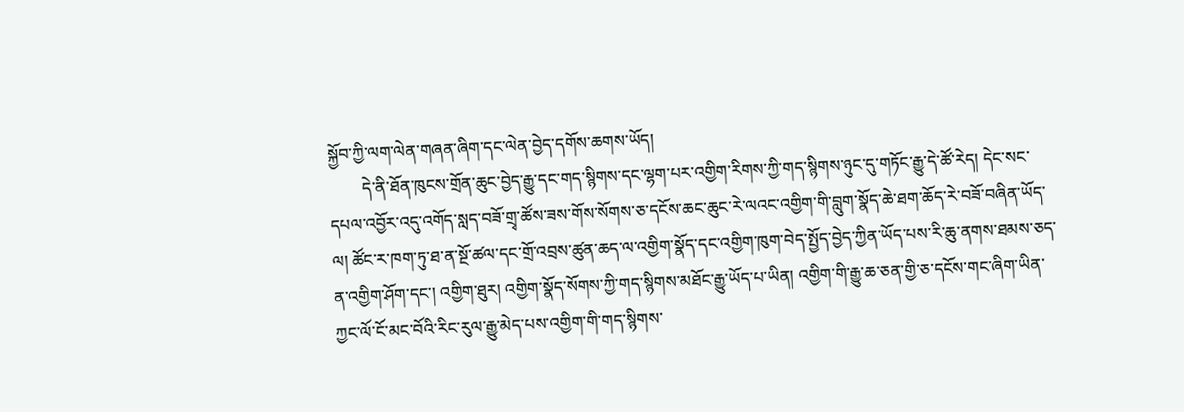སྐྱོབ་ཀྱི་ལག་ལེན་གཞན་ཞིག་དང་ལེན་བྱེད་དགོས་ཆགས་ཡོད།
        དེ་ནི་ཐོན་ཁུངས་གྲོན་ཆུང་བྱེད་རྒྱུ་དང་གད་སྙིགས་དང་ལྷག་པར་འགྱིག་རིགས་ཀྱི་གད་སྙིགས་ཉུང་དུ་གཏོང་རྒྱུ་དེ་ཚོ་རེད། དེང་སང་དཔལ་འབྱོར་འདུ་འགོད་སླད་བཟོ་གྲྭ་ཚོས་ཟས་གོས་སོགས་ཅ་དངོས་ཆང་ཆུང་རེ་ལའང་འགྱིག་གི་བླུག་སྣོད་ཆེ་ཐག་ཆོད་རེ་བཟོ་བཞིན་ཡོད་ལ། ཚོང་ར་ཁག་ཏུ་ཐ་ན་སྔོ་ཚལ་དང་གྲོ་འབྲས་ཚུན་ཆད་ལ་འགྱིག་སྣོད་དང་འགྱིག་ཁུག་བེད་སྤྱོད་བྱེད་ཀྱིན་ཡོད་པས་རི་ཆུ་ནགས་ཐམས་ཅད་ན་འགྱིག་ཤོག་དང་། འགྱིག་ཐུར། འགྱིག་སྣོད་སོགས་ཀྱི་གད་སྙིགས་མཐོང་རྒྱུ་ཡོད་པ་ཡིན། འགྱིག་གི་རྒྱུ་ཆ་ཅན་གྱི་ཅ་དངོས་གང་ཞིག་ཡིན་ཀྱང་ལོ་ངོ་མང་བོའི་རིང་རུལ་རྒྱུ་མེད་པས་འགྱིག་གི་གད་སྙིགས་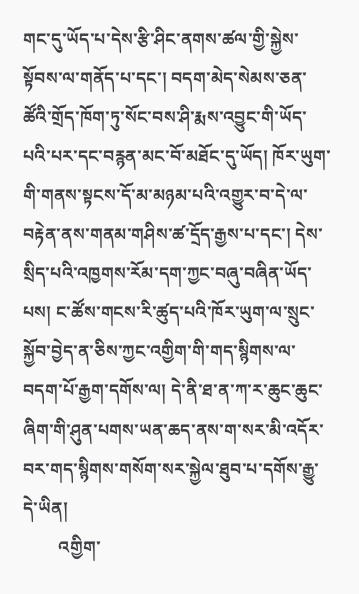གང་དུ་ཡོད་པ་དེས་རྩི་ཤིང་ནགས་ཚལ་གྱི་སྐྱེས་སྟོབས་ལ་གནོད་པ་དང་། བདག་མེད་སེམས་ཅན་ཚོའི་གྲོད་ཁོག་ཏུ་སོང་བས་ཤི་རྨས་འབྱུང་གི་ཡོད་པའི་པར་དང་བརྙན་མང་བོ་མཐོང་དུ་ཡོད། ཁོར་ཡུག་གི་གནས་སྟངས་དོ་མ་མཉམ་པའི་འགྱུར་བ་དེ་ལ་བརྟེན་ནས་གནམ་གཤིས་ཚ་དྲོད་རྒྱས་པ་དང་། དེས་སྲིད་པའི་འཁྱགས་རོམ་དག་ཀྱང་བཞུ་བཞིན་ཡོད་པས། ང་ཚོས་གངས་རི་ཚུད་པའི་ཁོར་ཡུག་ལ་སྲུང་སྐྱོབ་བྱེད་ན་ཅིས་ཀྱང་འགྱིག་གི་གད་སྙིགས་ལ་བདག་པོ་རྒྱག་དགོས་ལ། དེ་ནི་ཐ་ན་ཀ་ར་ཆུང་ཆུང་ཞིག་གི་ཤུན་པགས་ཡན་ཆད་ནས་ག་སར་མི་འདོར་བར་གད་སྙིགས་གསོག་སར་སྐྱེལ་ཐུབ་པ་དགོས་རྒྱུ་དེ་ཡིན།
        འགྱིག་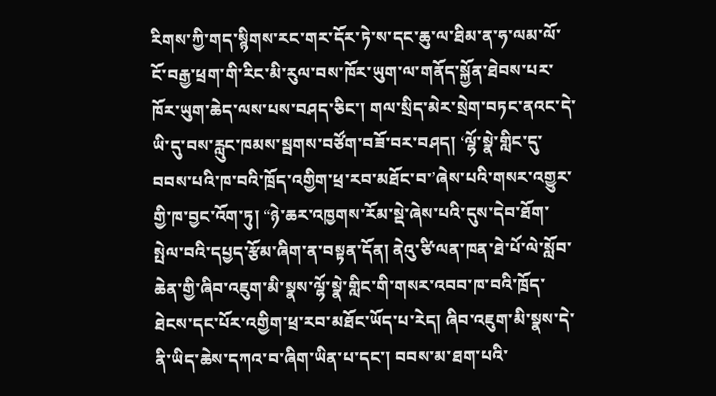རིགས་ཀྱི་གད་སྙིགས་རང་གར་དོར་ཏེ་ས་དང་ཆུ་ལ་ཐིམ་ན་ཧ་ལམ་ལོ་ངོ་བརྒྱ་ཕྲག་གི་རིང་མི་རུལ་བས་ཁོར་ཡུག་ལ་གནོད་སྐྱོན་ཐེབས་པར་ཁོར་ཡུག་ཆེད་ལས་པས་བཤད་ཅིང་། གལ་སྲིད་མེར་སྲེག་བཏང་ནའང་དེ་ཡི་དུ་བས་རླུང་ཁམས་སྦགས་བཙོག་བཟོ་བར་བཤད། ‘ལྷོ་སྣེ་གླིང་དུ་བབས་པའི་ཁ་བའི་ཁྲོད་འགྱིག་ཕྲ་རབ་མཐོང་བ་’ཞེས་པའི་གསར་འགྱུར་གྱི་ཁ་བྱང་འོག་ཏུ། “ཉེ་ཆར་འཁྱགས་རོམ་སྡེ་ཞེས་པའི་དུས་དེབ་ཐོག་སྤེལ་བའི་དཔྱད་རྩོམ་ཞིག་ན་བསྟན་དོན། ནེའུ་ཙི་ལན་ཁན་ཐེ་པོ་ལེ་སློབ་ཆེན་གྱི་ཞིབ་འཇུག་མི་སྣས་ལྷོ་སྣེ་གླིང་གི་གསར་འབབ་ཁ་བའི་ཁྲོད་ཐེངས་དང་པོར་འགྱིག་ཕྲ་རབ་མཐོང་ཡོད་པ་རེད། ཞིབ་འཇུག་མི་སྣས་དེ་ནི་ཡིད་ཆེས་དཀའ་བ་ཞིག་ཡིན་པ་དང་། བབས་མ་ཐག་པའི་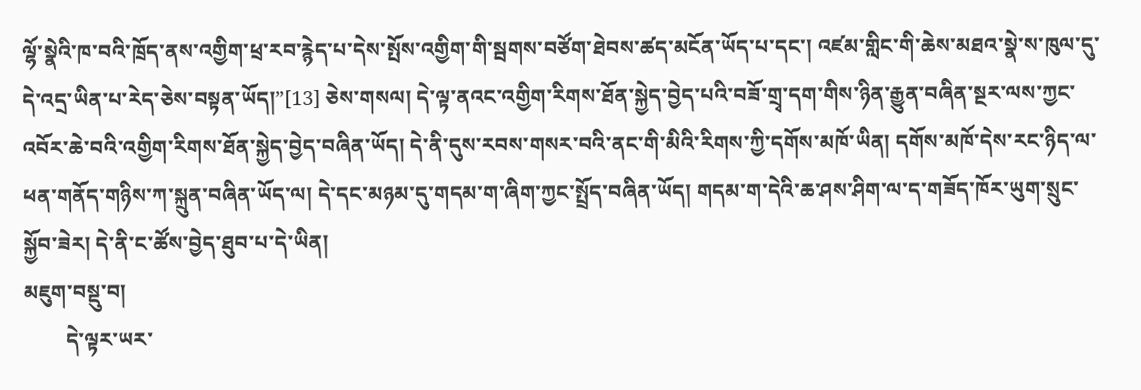ལྷོ་སྣེའི་ཁ་བའི་ཁྲོད་ནས་འགྱིག་ཕྲ་རབ་རྙེད་པ་དེས་སྤོས་འགྱིག་གི་སྦགས་བཙོག་ཐེབས་ཚད་མངོན་ཡོད་པ་དང་། འཛམ་གླིང་གི་ཆེས་མཐའ་སྣེ་ས་ཁུལ་དུ་དེ་འདྲ་ཡིན་པ་རེད་ཅེས་བསྟན་ཡོད།”[13] ཅེས་གསལ། དེ་ལྟ་ནའང་འགྱིག་རིགས་ཐོན་སྐྱེད་བྱེད་པའི་བཟོ་གྲྭ་དག་གིས་ཉིན་རྒྱུན་བཞིན་སྔར་ལས་ཀྱང་འབོར་ཆེ་བའི་འགྱིག་རིགས་ཐོན་སྐྱེད་བྱེད་བཞིན་ཡོད། དེ་ནི་དུས་རབས་གསར་བའི་ནང་གི་མིའི་རིགས་ཀྱི་དགོས་མཁོ་ཡིན། དགོས་མཁོ་དེས་རང་ཉིད་ལ་ཕན་གནོད་གཉིས་ཀ་སྐྲུན་བཞིན་ཡོད་ལ། དེ་དང་མཉམ་དུ་གདམ་ག་ཞིག་ཀྱང་སྤྲོད་བཞིན་ཡོད། གདམ་ག་དེའི་ཆ་ཤས་ཤིག་ལ་ད་གཟོད་ཁོར་ཡུག་སྲུང་སྐྱོབ་ཟེར། དེ་ནི་ང་ཚོས་བྱེད་ཐུབ་པ་དེ་ཡིན།
མཇུག་བསྡུ་བ།
        དེ་ལྟར་ཡར་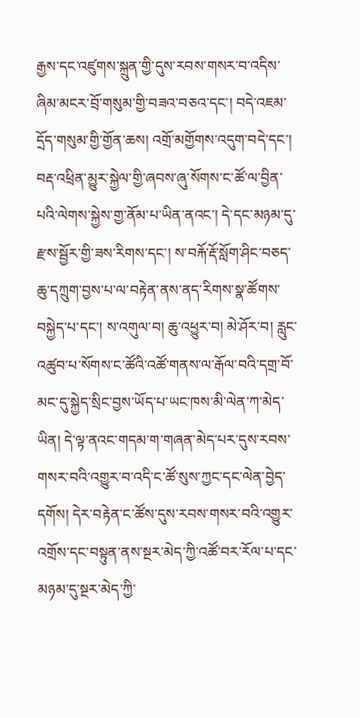རྒྱས་དང་འཛུགས་སྐྲུན་གྱི་དུས་རབས་གསར་བ་འདིས་ཞིམ་མངར་བྲོ་གསུམ་གྱི་བཟའ་བཅའ་དང་། བདེ་འཇམ་དྲོད་གསུམ་གྱི་གྱོན་ཆས། འགྲོ་མགྱོགས་འདུག་བདེ་དང་། བརྡ་འཕྲིན་མྱུར་སྐྱེལ་གྱི་ཞབས་ཞུ་སོགས་ང་ཚོ་ལ་བྱིན་པའི་ལེགས་སྐྱེས་གྱ་ནོམ་པ་ཡིན་ནའང་། དེ་དང་མཉམ་དུ་རྫས་སྦྱོར་གྱི་ཟས་རིགས་དང་། ས་བརྐོ་རྡོ་སློག་ཤིང་བཅད་ཆུ་དཀྲུག་བྱས་པ་ལ་བརྟེན་ནས་ནད་རིགས་སྣ་ཚོགས་བསྐྱེད་པ་དང་། ས་འགུལ་བ། ཆུ་འཕྱུར་བ། མེ་ཤོར་བ། རླུང་འཚུབ་པ་སོགས་ང་ཚོའི་འཚོ་གནས་ལ་རྒོལ་བའི་དགྲ་བོ་མང་དུ་སྐྱེད་སྲིང་བྱས་ཡོད་པ་ཡང་ཁས་མི་ལེན་ཀ་མེད་ཡིན། དེ་ལྟ་ནའང་གདམ་ག་གཞན་མེད་པར་དུས་རབས་གསར་བའི་འགྱུར་བ་འདི་ང་ཚོ་སུས་ཀྱང་དང་ལེན་བྱེད་དགོས། དེར་བརྟེན་ང་ཚོས་དུས་རབས་གསར་བའི་འགྱུར་འགྲོས་དང་བསྟུན་ནས་སྔར་མེད་ཀྱི་འཚོ་བར་རོལ་པ་དང་མཉམ་དུ་སྔར་མེད་ཀྱི་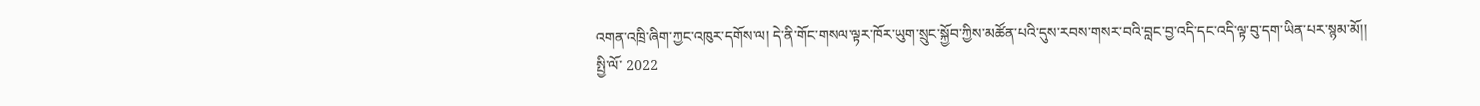འགན་འཁྲི་ཞིག་ཀྱང་འཁུར་དགོས་ལ། དེ་ནི་གོང་གསལ་ལྟར་ཁོར་ཡུག་སྲུང་སྐྱོབ་ཀྱིས་མཚོན་པའི་དུས་རབས་གསར་བའི་བླང་བྱ་འདི་དང་འདི་ལྟ་བུ་དག་ཡིན་པར་སྙམ་མོ།།
སྤྱི་ལོ་ 2022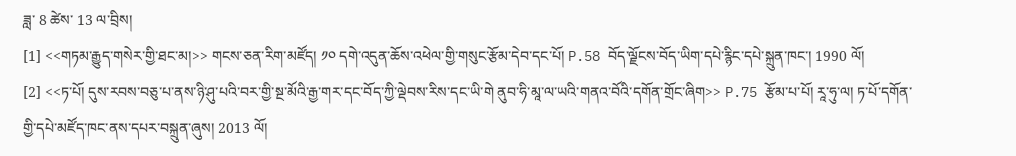ཟླ་ 8 ཚེས་ 13 ལ་བྲིས།
[1] <<གཏམ་རྒྱུད་གསེར་གྱི་ཐང་མ།>> གངས་ཅན་རིག་མཛོད། ༡༠ དགེ་འདུན་ཆོས་འཕེལ་གྱི་གསུང་རྩོམ་དེབ་དང་པོ། P.58 བོད་ལྗོངས་བོད་ཡིག་དཔེ་རྙིང་དཔེ་སྐྲུན་ཁང་། 1990 ལོ།
[2] <<ཏ་པོ། དུས་རབས་བཅུ་པ་ནས་ཉི་ཤུ་པའི་བར་གྱི་སྔ་མོའི་རྒྱ་གར་དང་བོད་ཀྱི་ལྡེབས་རིས་དང་ཡི་གེ ནུབ་ཧི་མཱ་ལ་ཡའི་གནའ་བོའི་དགོན་གྲོང་ཞིག>> P.75 རྩོམ་པ་པོ། རཱ་ཧུ་ལ། ཏ་པོ་དགོན་གྱི་དཔེ་མཛོད་ཁང་ནས་དཔར་བསྐྲུན་ཞུས། 2013 ལོ།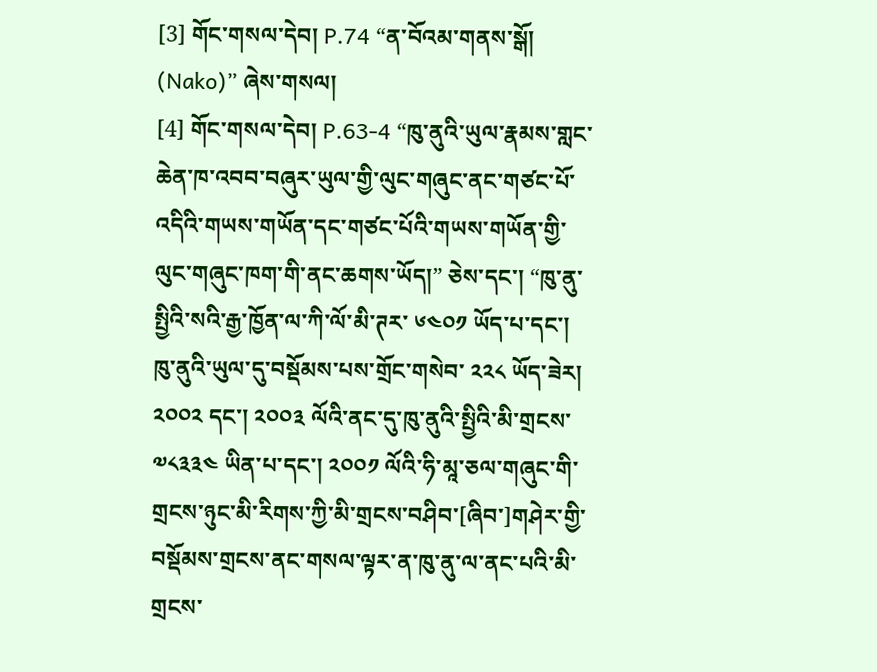[3] གོང་གསལ་དེབ། P.74 “ན་བོའམ་གནས་སྒོ། (Nako)” ཞེས་གསལ།
[4] གོང་གསལ་དེབ། P.63-4 “ཁུ་ནུའི་ཡུལ་རྣམས་གླང་ཆེན་ཁ་འབབ་བཞུར་ཡུལ་གྱི་ལུང་གཞུང་ནང་གཙང་པོ་འདིའི་གཡས་གཡོན་དང་གཙང་པོའི་གཡས་གཡོན་གྱི་ལུང་གཞུང་ཁག་གི་ནང་ཆགས་ཡོད།” ཅེས་དང་། “ཁུ་ནུ་སྤྱིའི་སའི་རྒྱ་ཁྱོན་ལ་ཀི་ལོ་མི་ཊར་ ༦༤༠༡ ཡོད་པ་དང་། ཁུ་ནུའི་ཡུལ་དུ་བསྡོམས་པས་གྲོང་གསེབ་ ༢༢༨ ཡོད་ཟེར། ༢༠༠༢ དང་། ༢༠༠༣ ལོའི་ནང་དུ་ཁུ་ནུའི་སྤྱིའི་མི་གྲངས་ ༧༨༣༣༤ ཡིན་པ་དང་། ༢༠༠༡ ལོའི་ཧི་མཱ་ཅལ་གཞུང་གི་གྲངས་ཉུང་མི་རིགས་ཀྱི་མི་གྲངས་བཤིབ་[ཞིབ་]གཤེར་གྱི་བསྡོམས་གྲངས་ནང་གསལ་ལྟར་ན་ཁུ་ནུ་ལ་ནང་པའི་མི་གྲངས་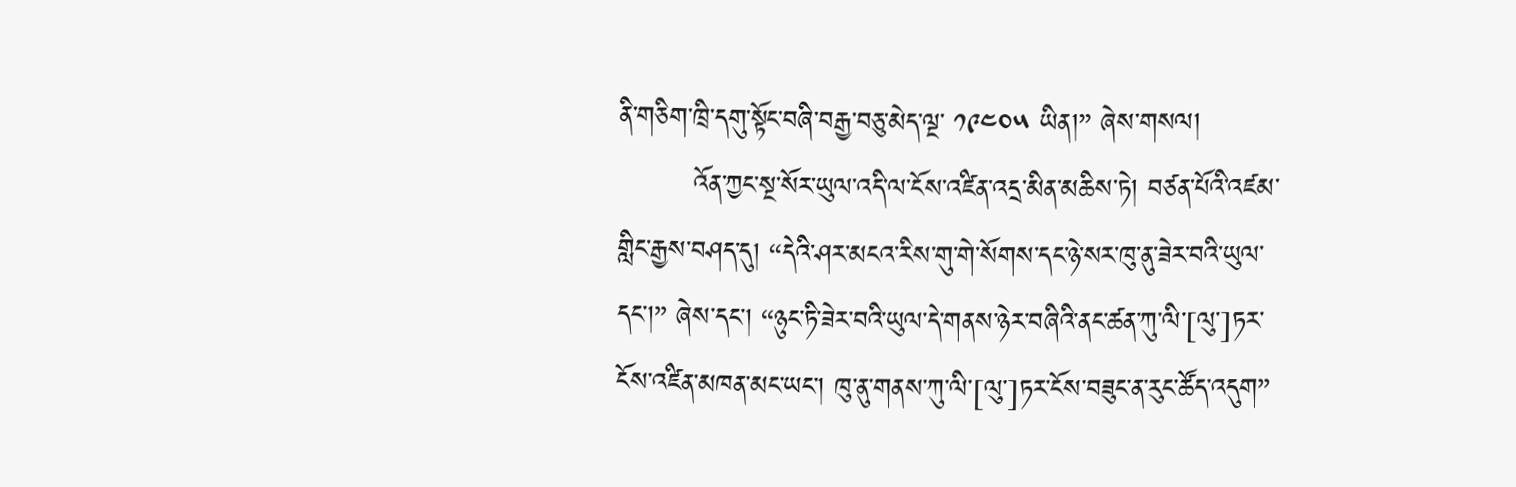ནི་གཅིག་ཁྲི་དགུ་སྟོང་བཞི་བརྒྱ་བཅུ་མེད་ལྔ་ ༡༩༤༠༥ ཡིན།” ཞེས་གསལ།
        འོན་ཀྱང་སྔ་སོར་ཡུལ་འདི་ལ་ངོས་འཛིན་འདྲ་མིན་མཆིས་ཏེ། བཙན་པོའི་འཛམ་གླིང་རྒྱས་བཤད་དུ། “དེའི་ཤར་མངའ་རིས་གུ་གེ་སོགས་དང་ཉེ་སར་ཁུ་ནུ་ཟེར་བའི་ཡུལ་དང་།” ཞེས་དང་། “ཉུང་ཏི་ཟེར་བའི་ཡུལ་དེ་གནས་ཉེར་བཞིའི་ནང་ཚན་ཀུ་ལི་[ལུ་]ཏར་ངོས་འཛིན་མཁན་མང་ཡང་། ཁུ་ནུ་གནས་ཀུ་ལི་[ལུ་]ཏར་ངོས་བཟུང་ན་རུང་ཚོད་འདུག”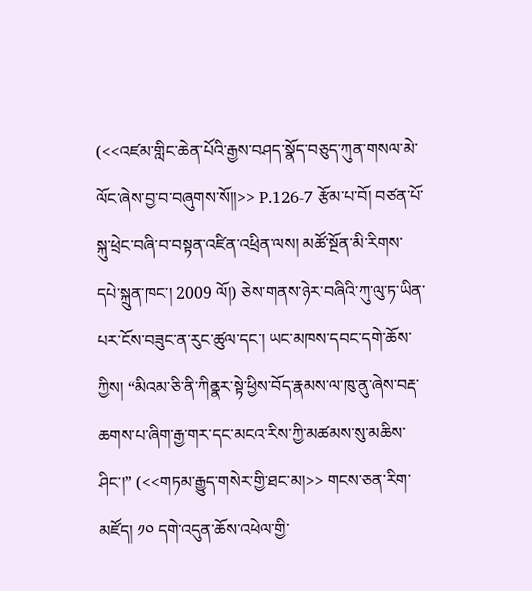(<<འཛམ་གླིང་ཆེན་པོའི་རྒྱས་བཤད་སྣོད་བཅུད་ཀུན་གསལ་མེ་ལོང་ཞེས་བྱ་བ་བཞུགས་སོ།།>> P.126-7 རྩོམ་པ་བོ། བཙན་པོ་སྐུ་ཕྲེང་བཞི་བ་བསྟན་འཛིན་འཕྲིན་ལས། མཚོ་སྔོན་མི་རིགས་དཔེ་སྐྲུན་ཁང་། 2009 ལོ།) ཅེས་གནས་ཉེར་བཞིའི་ཀུ་ལུ་ཏ་ཡིན་པར་ངོས་བཟུང་ན་རུང་ཚུལ་དང་། ཡང་མཁས་དབང་དགེ་ཆོས་ཀྱིས། “མིའམ་ཅི་ནི་ཀིནྣར་སྟེ་ཕྱིས་བོད་རྣམས་ལ་ཁུ་ནུ་ཞེས་བརྡ་ཆགས་པ་ཞིག་རྒྱ་གར་དང་མངའ་རིས་ཀྱི་མཚམས་སུ་མཆིས་ཤིང་།” (<<གཏམ་རྒྱུད་གསེར་གྱི་ཐང་མ།>> གངས་ཅན་རིག་མཛོད། ༡༠ དགེ་འདུན་ཆོས་འཕེལ་གྱི་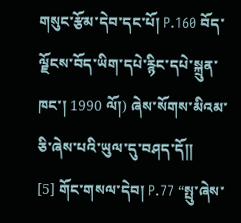གསུང་རྩོམ་དེབ་དང་པོ། P.160 བོད་ལྗོངས་བོད་ཡིག་དཔེ་རྙིང་དཔེ་སྐྲུན་ཁང་། 1990 ལོ།) ཞེས་སོགས་མིའམ་ཅི་ཞེས་པའི་ཡུལ་དུ་བཤད་དོ།།
[5] གོང་གསལ་དེབ། P.77 “སྤུ་ཞེས་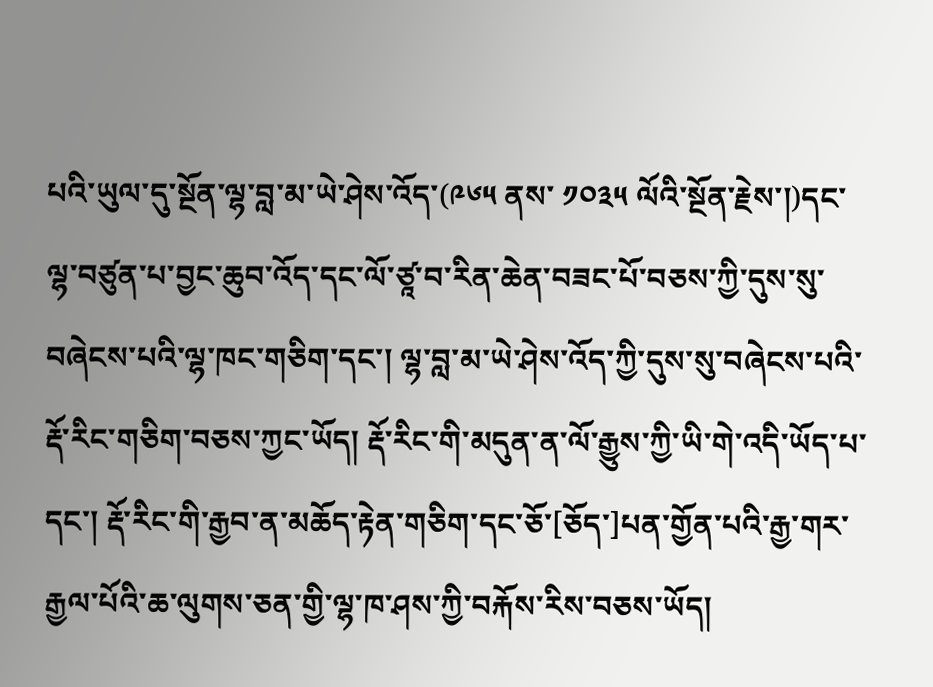པའི་ཡུལ་དུ་སྔོན་ལྷ་བླ་མ་ཡེ་ཤེས་འོད་(༩༦༥ ནས་ ༡༠༣༥ ལོའི་སྔོན་རྗེས་།)དང་ལྷ་བཙུན་པ་བྱང་ཆུབ་འོད་དང་ལོ་ཙཱ་བ་རིན་ཆེན་བཟང་པོ་བཅས་ཀྱི་དུས་སུ་བཞེངས་པའི་ལྷ་ཁང་གཅིག་དང་། ལྷ་བླ་མ་ཡེ་ཤེས་འོད་ཀྱི་དུས་སུ་བཞེངས་པའི་རྡོ་རིང་གཅིག་བཅས་ཀྱང་ཡོད། རྡོ་རིང་གི་མདུན་ན་ལོ་རྒྱུས་ཀྱི་ཡི་གེ་འདི་ཡོད་པ་དང་། རྡོ་རིང་གི་རྒྱབ་ན་མཆོད་རྟེན་གཅིག་དང་ཅོ་[ཅོད་]པན་གྱོན་པའི་རྒྱ་གར་རྒྱལ་པོའི་ཆ་ལུགས་ཅན་གྱི་ལྷ་ཁ་ཤས་ཀྱི་བརྐོས་རིས་བཅས་ཡོད།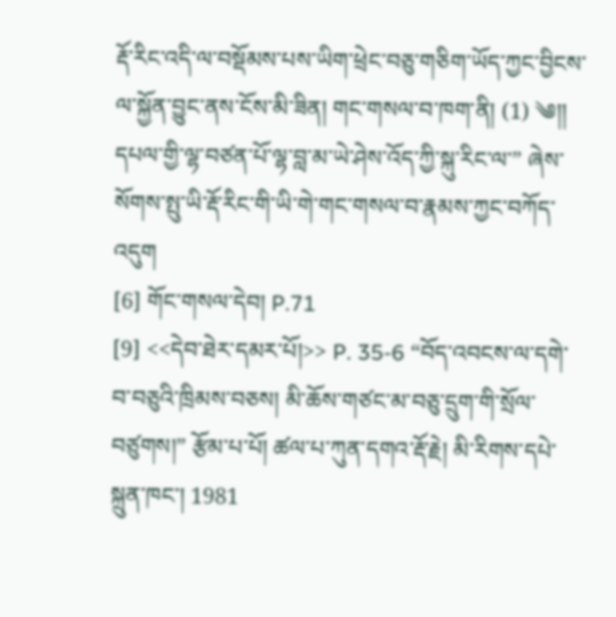རྡོ་རིང་འདི་ལ་བསྡོམས་པས་ཡིག་ཕྲེང་བཅུ་གཅིག་ཡོད་ཀྱང་བྱིངས་ལ་སྐྱོན་བྱུང་ནས་ངོས་མི་ཟིན། གང་གསལ་བ་ཁག་ནི། (1) ༄།། དཔལ་གྱི་ལྷ་བཙན་པོ་ལྷ་བླ་མ་ཡེ་ཤེས་འོད་ཀྱི་སྐུ་རིང་ལ་” ཞེས་སོགས་སྤུ་ཡི་རྡོ་རིང་གི་ཡི་གེ་གང་གསལ་བ་རྣམས་ཀྱང་བཀོད་འདུག
[6] གོང་གསལ་དེབ། P.71
[9] <<དེབ་ཐེར་དམར་པོ།>> P. 35-6 “བོད་འབངས་ལ་དགེ་བ་བཅུའི་ཁྲིམས་བཅས། མི་ཆོས་གཙང་མ་བཅུ་དྲུག་གི་སྲོལ་བཙུགས།” རྩོམ་པ་པོ། ཚལ་པ་ཀུན་དགའ་རྡོ་རྗེ། མི་རིགས་དཔེ་སྐྲུན་ཁང་། 1981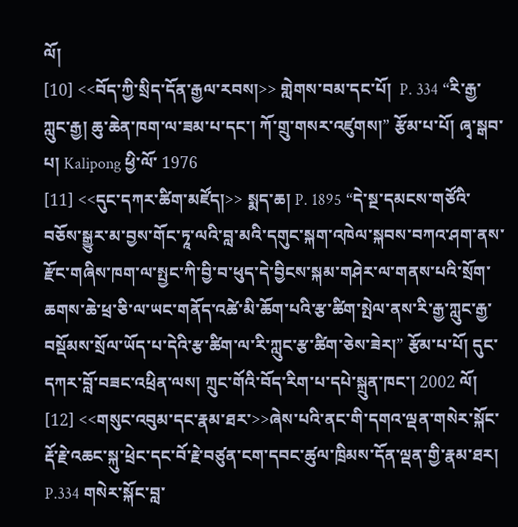ལོ།
[10] <<བོད་ཀྱི་སྲིད་དོན་རྒྱལ་རབས།>> གླེགས་བམ་དང་པོ།  P. 334 “རི་རྒྱ་ཀླུང་རྒྱ། ཆུ་ཆེན་ཁག་ལ་ཟམ་པ་དང་། ཀོ་གྲུ་གསར་འཛུགས།” རྩོམ་པ་པོ། ཞྭ་སྒབ་པ། Kalipong ཕྱི་ལོ་ 1976
[11] <<དུང་དཀར་ཚིག་མཛོད།>> སྨད་ཆ། P. 1895 “དེ་སྔ་དམངས་གཙོའི་བཅོས་སྒྱུར་མ་བྱས་གོང་ཏཱ་ལའི་བླ་མའི་དགུང་སྐག་འཁེལ་སྐབས་བཀའ་ཤག་ནས་རྫོང་གཞིས་ཁག་ལ་སྤྱང་ཀི་བྱི་བ་ཕུད་དེ་བྱིངས་སྐམ་གཤེར་ལ་གནས་པའི་སྲོག་ཆགས་ཆེ་ཕྲ་ཅི་ལ་ཡང་གནོད་འཚེ་མི་ཆོག་པའི་རྩ་ཚིག་སྤེལ་ནས་རི་རྒྱ་ཀླུང་རྒྱ་བསྡོམས་སྲོལ་ཡོད་པ་དེའི་རྩ་ཚིག་ལ་རི་ཀླུང་རྩ་ཚིག་ཅེས་ཟེར།” རྩོམ་པ་པོ། དུང་དཀར་བློ་བཟང་འཕྲིན་ལས། ཀྲུང་གོའི་བོད་རིག་པ་དཔེ་སྐྲུན་ཁང་། 2002 ལོ།
[12] <<གསུང་འབུམ་དང་རྣམ་ཐར་>>ཞེས་པའི་ནང་གི་དགའ་ལྡན་གསེར་སྐོང་རྡོ་རྗེ་འཆང་སྐུ་ཕྲེང་དང་བོ་རྗེ་བཙུན་ངག་དབང་ཚུལ་ཁྲིམས་དོན་ལྡན་གྱི་རྣམ་ཐར། P.334 གསེར་སྐོང་བླ་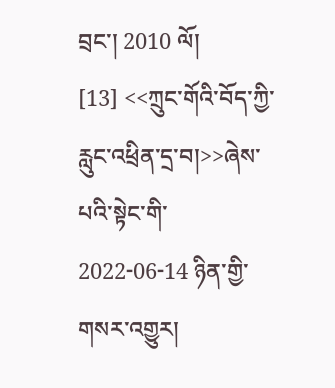བྲང་། 2010 ལོ།
[13] <<ཀྲུང་གོའི་བོད་ཀྱི་རླུང་འཕྲིན་དྲ་བ།>>ཞེས་པའི་སྟེང་གི་ 2022-06-14 ཉིན་གྱི་གསར་འགྱུར།